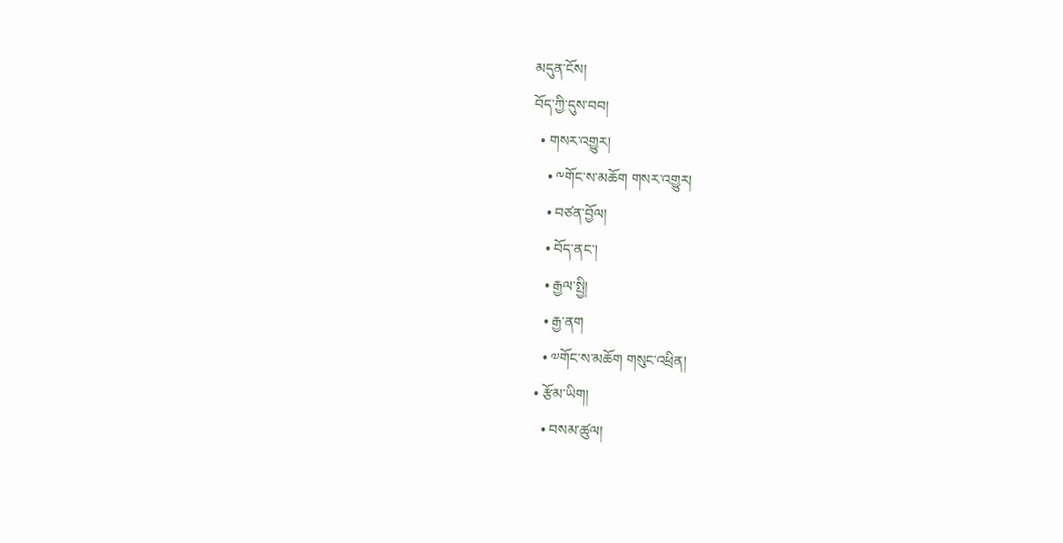མདུན་ངོས།
བོད་ཀྱི་དུས་བབ།
  • གསར་འགྱུར།
    • ༸གོང་ས་མཆོག གསར་འགྱུར།
    • བཙན་བྱོལ།
    • བོད་ནང་།
    • རྒྱལ་སྤྱི།
    • རྒྱ་ནག
    • ༧གོང་ས་མཆོག གསུང་འཕྲིན།
  • རྩོམ་ཡིག།
    • བསམ་ཚུལ།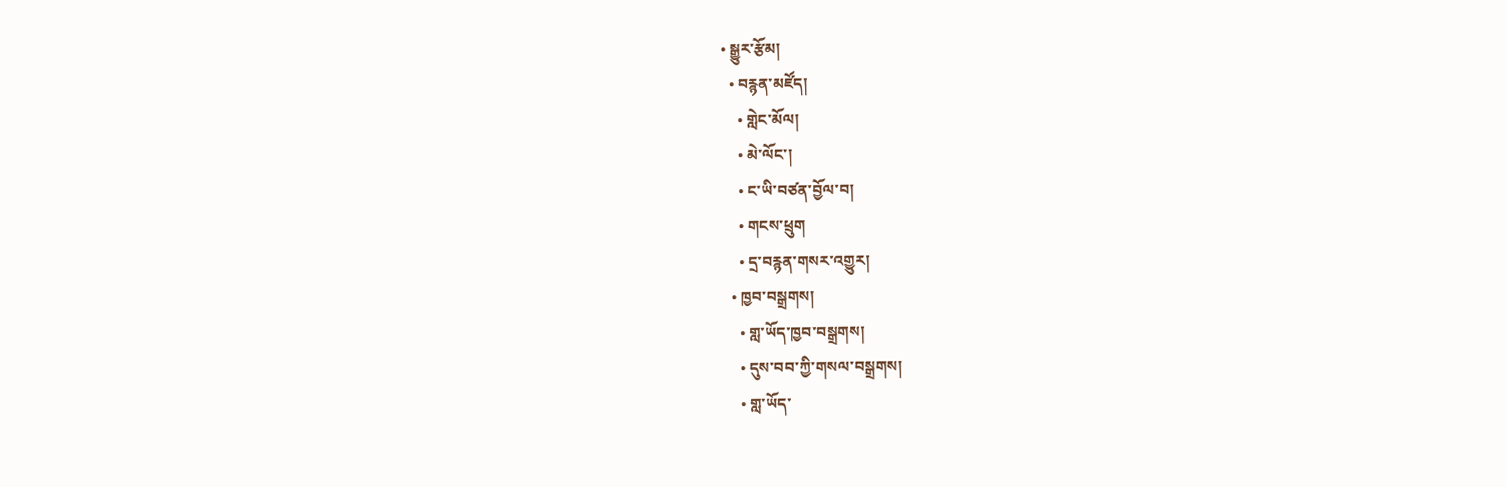• སྒྱུར་རྩོམ།
  • བརྙན་མཛོད།
    • གླེང་མོལ།
    • མེ་ལོང་།
    • ང་ཡི་བཙན་བྱོལ་བ།
    • གངས་ཕྲུག
    • དྲ་བརྙན་གསར་འགྱུར།
  • ཁྱབ་བསྒྲགས།
    • གླ་ཡོད་ཁྱབ་བསྒྲགས།
    • དུས་བབ་ཀྱི་གསལ་བསྒྲགས།
    • གླ་ཡོད་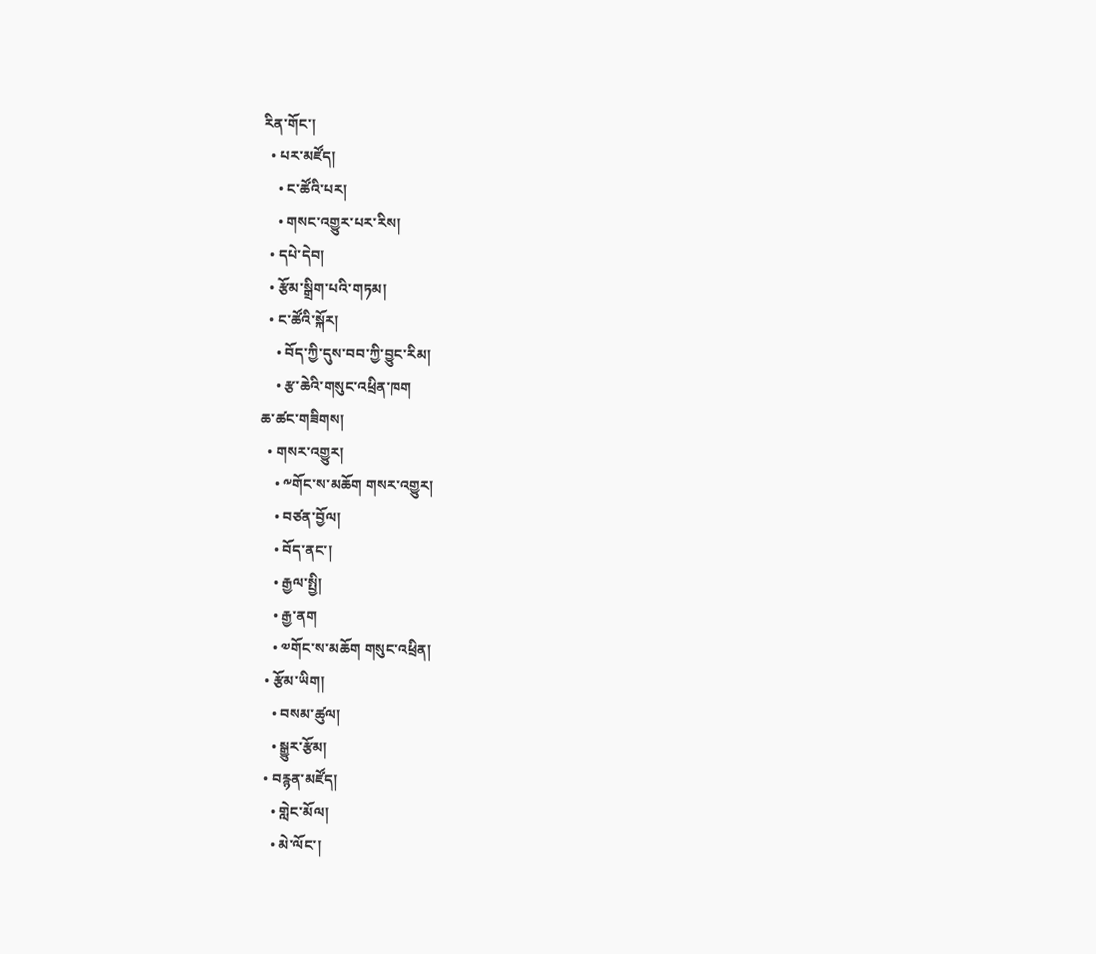རིན་གོང་།
  • པར་མཛོད།
    • ང་ཚོའི་པར།
    • གསང་འགྱུར་པར་རིས།
  • དཔེ་དེབ།
  • རྩོམ་སྒྲིག་པའི་གཏམ།
  • ང་ཚོའི་སྐོར།
    • བོད་ཀྱི་དུས་བབ་ཀྱི་བྱུང་རིམ།
    • རྩ་ཆེའི་གསུང་འཕྲིན་ཁག
ཆ་ཚང་གཟིགས།
  • གསར་འགྱུར།
    • ༸གོང་ས་མཆོག གསར་འགྱུར།
    • བཙན་བྱོལ།
    • བོད་ནང་།
    • རྒྱལ་སྤྱི།
    • རྒྱ་ནག
    • ༧གོང་ས་མཆོག གསུང་འཕྲིན།
  • རྩོམ་ཡིག།
    • བསམ་ཚུལ།
    • སྒྱུར་རྩོམ།
  • བརྙན་མཛོད།
    • གླེང་མོལ།
    • མེ་ལོང་།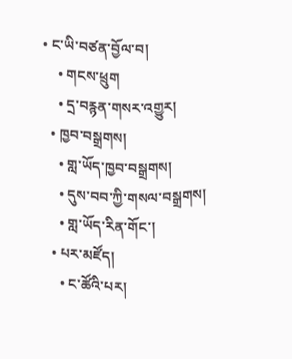• ང་ཡི་བཙན་བྱོལ་བ།
    • གངས་ཕྲུག
    • དྲ་བརྙན་གསར་འགྱུར།
  • ཁྱབ་བསྒྲགས།
    • གླ་ཡོད་ཁྱབ་བསྒྲགས།
    • དུས་བབ་ཀྱི་གསལ་བསྒྲགས།
    • གླ་ཡོད་རིན་གོང་།
  • པར་མཛོད།
    • ང་ཚོའི་པར།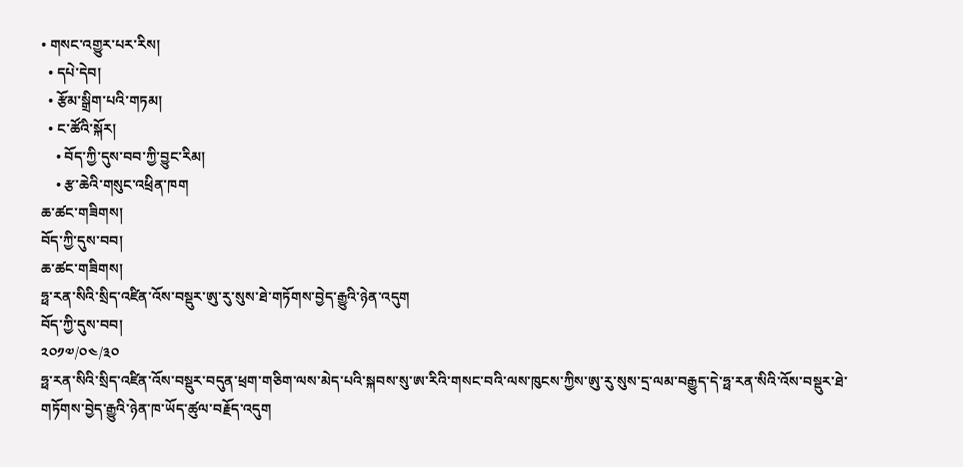• གསང་འགྱུར་པར་རིས།
  • དཔེ་དེབ།
  • རྩོམ་སྒྲིག་པའི་གཏམ།
  • ང་ཚོའི་སྐོར།
    • བོད་ཀྱི་དུས་བབ་ཀྱི་བྱུང་རིམ།
    • རྩ་ཆེའི་གསུང་འཕྲིན་ཁག
ཆ་ཚང་གཟིགས།
བོད་ཀྱི་དུས་བབ།
ཆ་ཚང་གཟིགས།
ཧྥ་རན་སིའི་སྲིད་འཛིན་འོས་བསྡུར་ཨུ་རུ་སུས་ཐེ་གཏོགས་བྱེད་རྒྱུའི་ཉེན་འདུག
བོད་ཀྱི་དུས་བབ།
༢༠༡༧/༠༤/༣༠
ཧྥ་རན་སིའི་སྲིད་འཛིན་འོས་བསྡུར་བདུན་ཕྲག་གཅིག་ལས་མེད་པའི་སྐབས་སུ་ཨ་རིའི་གསང་བའི་ལས་ཁུངས་ཀྱིས་ཨུ་རུ་སུས་དྲ་ལམ་བརྒྱུད་དེ་ཧྥ་རན་སིའི་འོས་བསྡུར་ཐེ་གཏོགས་བྱེད་རྒྱུའི་ཉེན་ཁ་ཡོད་ཚུལ་བརྗོད་འདུག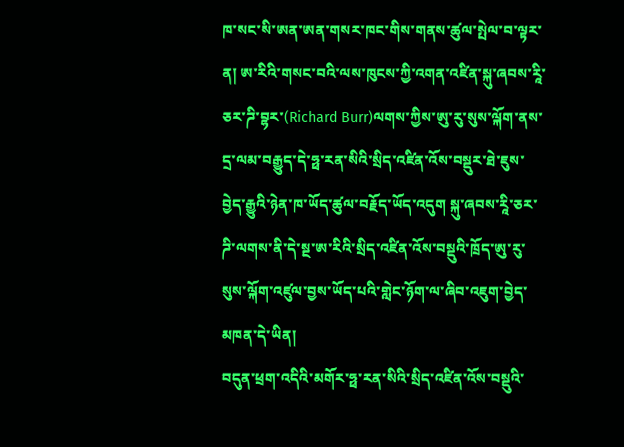ཁ་སང་སི་ཨན་ཨན་གསར་ཁང་གིས་གནས་ཚུལ་སྤེལ་བ་ལྟར་ན། ཨ་རིའི་གསང་བའི་ལས་ཁུངས་ཀྱི་འགན་འཛིན་སྐུ་ཞབས་རཱི་ཅར་ཌི་བྷར་(Richard Burr)ལགས་ཀྱིས་ཨུ་རུ་སུས་ལྐོག་ནས་དྲ་ལམ་བརྒྱུད་དེ་ཧྥ་རན་སིའི་སྲིད་འཛིན་འོས་བསྡུར་ཐེ་ཇུས་བྱེད་རྒྱུའི་ཉེན་ཁ་ཡོད་ཚུལ་བརྗོད་ཡོད་འདུག སྐུ་ཞབས་རཱི་ཅར་ཌི་ལགས་ནི་དེ་སྔ་ཨ་རིའི་སྲིད་འཛིན་འོས་བསྡུའི་ཁྲོད་ཨུ་རུ་སུས་ལྐོག་འཛུལ་བྱས་ཡོད་པའི་གླེང་ཉོག་ལ་ཞིབ་འཇུག་བྱེད་མཁན་དེ་ཡིན།
བདུན་ཕྲག་འདིའི་མགོར་ཧྥ་རན་སིའི་སྲིད་འཛིན་འོས་བསྡུའི་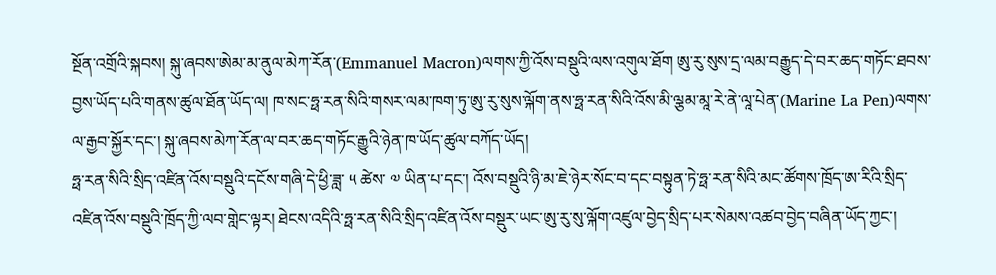སྔོན་འགྲོའི་སྐབས། སྐུ་ཞབས་ཨེམ་མ་ནུལ་མེཀ་རོན་(Emmanuel Macron)ལགས་ཀྱི་འོས་བསྡུའི་ལས་འགུལ་ཐོག ཨུ་རུ་སུས་དྲ་ལམ་བརྒྱུད་དེ་བར་ཆད་གཏོང་ཐབས་བྱས་ཡོད་པའི་གནས་ཚུལ་ཐོན་ཡོད་ལ། ཁ་སང་ཧྥ་རན་སིའི་གསར་ལམ་ཁག་ཏུ་ཨུ་རུ་སུས་ལྐོག་ནས་ཧྥ་རན་སིའི་འོས་མི་ལྕམ་མཱ་རེ་ནེ་ལཱ་པེན་(Marine La Pen)ལགས་ལ་རྒྱབ་སྐྱོར་དང་། སྐུ་ཞབས་མེཀ་རོན་ལ་བར་ཆད་གཏོང་རྒྱུའི་ཉེན་ཁ་ཡོད་ཚུལ་བཀོད་ཡོད།
ཧྥ་རན་སིའི་སྲིད་འཛིན་འོས་བསྡུའི་དངོས་གཞི་དེ་ཕྱི་ཟླ་ ༥ ཚེས་ ༧ ཡིན་པ་དང་། འོས་བསྡུའི་ཉི་མ་ཇེ་ཉེར་སོང་བ་དང་བསྟུན་ཏེ་ཧྥ་རན་སིའི་མང་ཚོགས་ཁྲོད་ཨ་རིའི་སྲིད་འཛིན་འོས་བསྡུའི་ཁྲོད་ཀྱི་ལབ་གླེང་ལྟར། ཐེངས་འདིའི་ཧྥ་རན་སིའི་སྲིད་འཛིན་འོས་བསྡུར་ཡང་ཨུ་རུ་སུ་ལྐོག་འཛུལ་བྱེད་སྲིད་པར་སེམས་འཚབ་བྱེད་བཞིན་ཡོད་ཀྱང་།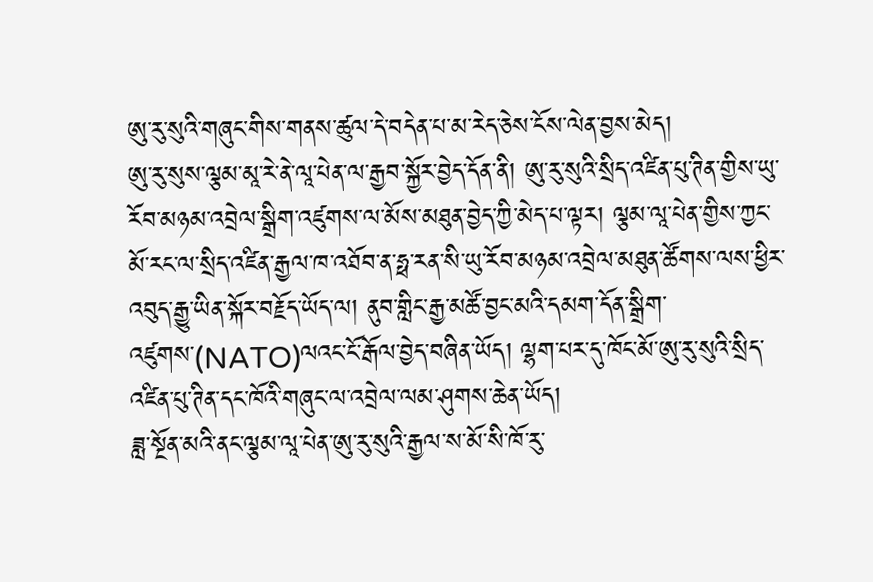ཨུ་རུ་སུའི་གཞུང་གིས་གནས་ཚུལ་དེ་བདེན་པ་མ་རེད་ཅེས་ངོས་ལེན་བྱས་མེད།
ཨུ་རུ་སུས་ལྕམ་མཱ་རེ་ནེ་ལཱ་པེན་ལ་རྒྱབ་སྐྱོར་བྱེད་དོན་ནི། ཨུ་རུ་སུའི་སྲིད་འཛིན་པུ་ཊིན་གྱིས་ཡུ་རོབ་མཉམ་འབྲེལ་སྒྲིག་འཛུགས་ལ་མོས་མཐུན་བྱེད་ཀྱི་མེད་པ་ལྟར། ལྕམ་ལཱ་པེན་གྱིས་ཀྱང་མོ་རང་ལ་སྲིད་འཛིན་རྒྱལ་ཁ་འཐོབ་ན་ཧྥ་རན་སི་ཡུ་རོབ་མཉམ་འབྲེལ་མཐུན་ཚོགས་ལས་ཕྱིར་འབུད་རྒྱུ་ཡིན་སྐོར་བརྗོད་ཡོད་ལ། ནུབ་གླིང་རྒྱ་མཚོ་བྱང་མའི་དམག་དོན་སྒྲིག་འཛུགས་(NATO)ལའང་ངོ་རྒོལ་བྱེད་བཞིན་ཡོད། ལྷག་པར་དུ་ཁོང་མོ་ཨུ་རུ་སུའི་སྲིད་འཛིན་པུ་ཊིན་དང་ཁོའི་གཞུང་ལ་འབྲེལ་ལམ་ཤུགས་ཆེན་ཡོད།
ཟླ་སྔོན་མའི་ནང་ལྕམ་ལཱ་པེན་ཨུ་རུ་སུའི་རྒྱལ་ས་མོ་སི་ཁོ་རུ་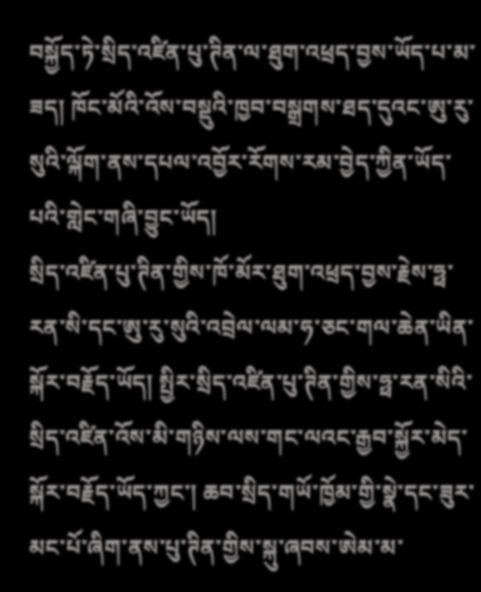བསྐྱོད་ཏེ་སྲིད་འཛིན་པུ་ཊིན་ལ་ཐུག་འཕྲད་བྱས་ཡོད་པ་མ་ཟད། ཁོང་མོའི་འོས་བསྡུའི་ཁྱབ་བསྒྲགས་ཐད་དུའང་ཨུ་རུ་སུའི་ལྐོག་ནས་དཔལ་འབྱོར་རོགས་རམ་བྱེད་ཀྱིན་ཡོད་པའི་གླེང་གཞི་བྱུང་ཡོད།
སྲིད་འཛིན་པུ་ཊིན་གྱིས་ཁོ་མོར་ཐུག་འཕྲད་བྱས་རྗེས་ཧྥ་རན་སི་དང་ཨུ་རུ་སུའི་འབྲེལ་ལམ་ཧ་ཅང་གལ་ཆེན་ཡིན་སྐོར་བརྗོད་ཡོད། སྤྱིར་སྲིད་འཛིན་པུ་ཊིན་གྱིས་ཧྥ་རན་སིའི་སྲིད་འཛིན་འོས་མི་གཉིས་ལས་གང་ལའང་རྒྱབ་སྐྱོར་མེད་སྐོར་བརྗོད་ཡོད་ཀྱང་། ཆབ་སྲིད་གཡོ་ཁྱོམ་གྱི་སྣེ་དང་ཟུར་མང་པོ་ཞིག་ནས་པུ་ཊིན་གྱིས་སྐུ་ཞབས་ཨེམ་མ་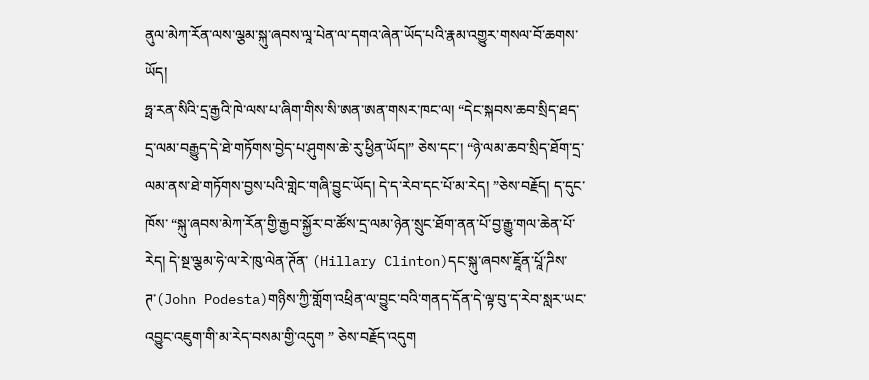ནུལ་མེཀ་རོན་ལས་ལྕམ་སྐུ་ཞབས་ལཱ་པེན་ལ་དགའ་ཞེན་ཡོད་པའི་རྣམ་འགྱུར་གསལ་བོ་ཆགས་ཡོད།
ཧྥ་རན་སིའི་དྲ་རྒྱའི་ཁེ་ལས་པ་ཞིག་གིས་སི་ཨན་ཨན་གསར་ཁང་ལ། “དེང་སྐབས་ཆབ་སྲིད་ཐད་དྲ་ལམ་བརྒྱུད་དེ་ཐེ་གཏོགས་བྱེད་པ་ཤུགས་ཆེ་རུ་ཕྱིན་ཡོད།” ཅེས་དང་། “ཉེ་ལམ་ཆབ་སྲིད་ཐོག་དྲ་ལམ་ནས་ཐེ་གཏོགས་བྱས་པའི་གླེང་གཞི་བྱུང་ཡོད། དེ་ད་རེབ་དང་པོ་མ་རེད། ”ཅེས་བརྗོད། ད་དུང་ཁོས་ “སྐུ་ཞབས་མེཀ་རོན་གྱི་རྒྱབ་སྐྱོར་བ་ཚོས་དྲ་ལམ་ཉེན་སྲུང་ཐོག་ནན་པོ་བྱ་རྒྱུ་གལ་ཆེན་པོ་རེད། དེ་སྔ་ལྕམ་ཧེ་ལ་རེ་ཁུ་ལེན་ཊོན་ (Hillary Clinton)དང་སྐུ་ཞབས་ཇཱོན་པཱོ་ཌིས་ཊ་(John Podesta)གཉིས་ཀྱི་གློག་འཕྲིན་ལ་བྱུང་བའི་གནད་དོན་དེ་ལྟ་བུ་ད་རེབ་སླར་ཡང་འབྱུང་འཇུག་གི་མ་རེད་བསམ་གྱི་འདུག ” ཅེས་བརྗོད་འདུག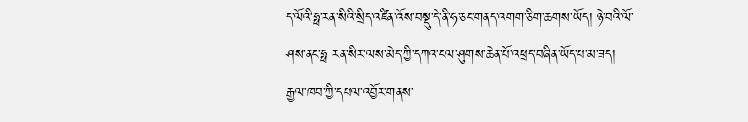ད་ལོའི་ཧྥ་རན་སིའི་སྲིད་འཛིན་འོས་བསྡུ་དེ་ནི་ཧ་ཅང་གནད་འགག་ཅིག་ཆགས་ཡོད། ཉེ་བའི་ལོ་ཤས་ནང་ཧྥ རན་སིར་ལས་མེད་ཀྱི་དཀའ་ངལ་ཤུགས་ཆེན་པོ་འཕྲད་བཞིན་ཡོད་པ་མ་ཟད། རྒྱལ་ཁབ་ཀྱི་དཔལ་འབྱོར་གནས་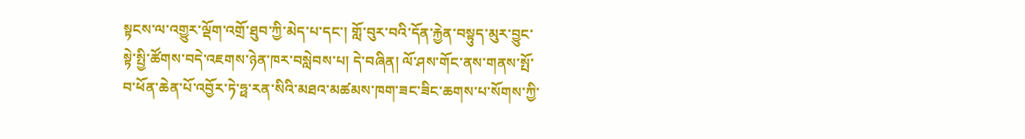སྟངས་ལ་འགྱུར་ལྡོག་འགྲོ་ཐུབ་ཀྱི་མེད་པ་དང་། གློ་བུར་བའི་དོན་རྐྱེན་བསྟུད་མུར་བྱུང་སྟེ་སྤྱི་ཚོགས་བདེ་འཇགས་ཉེན་ཁར་བསླེབས་པ། དེ་བཞིན། ལོ་ཤས་གོང་ནས་གནས་སྤོ་བ་ཕོན་ཆེན་པོ་འབྱོར་ཏེ་ཧྥ་རན་སིའི་མཐའ་མཚམས་ཁག་ཟང་ཟིང་ཆགས་པ་སོགས་ཀྱི་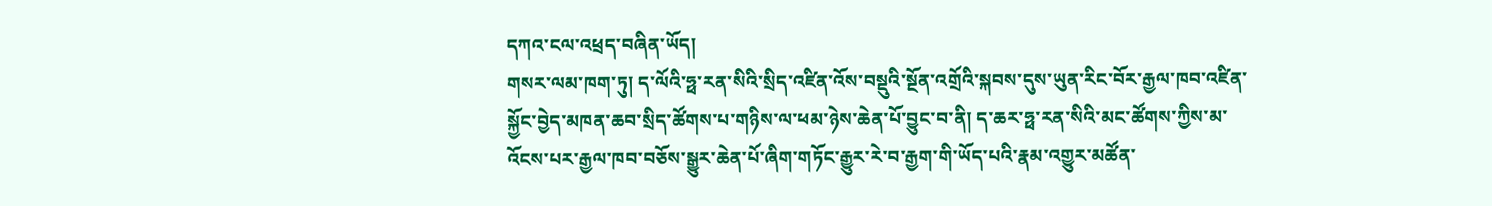དཀའ་ངལ་འཕྲད་བཞིན་ཡོད།
གསར་ལམ་ཁག་ཏུ། ད་ལོའི་ཧྥ་རན་སིའི་སྲིད་འཛིན་འོས་བསྡུའི་སྔོན་འགྲོའི་སྐབས་དུས་ཡུན་རིང་བོར་རྒྱལ་ཁབ་འཛིན་སྐྱོང་བྱེད་མཁན་ཆབ་སྲིད་ཚོགས་པ་གཉིས་ལ་ཕམ་ཉེས་ཆེན་པོ་བྱུང་བ་ནི། ད་ཆར་ཧྥ་རན་སིའི་མང་ཚོགས་ཀྱིས་མ་འོངས་པར་རྒྱལ་ཁབ་བཅོས་སྒྱུར་ཆེན་པོ་ཞིག་གཏོང་རྒྱུར་རེ་བ་རྒྱག་གི་ཡོད་པའི་རྣམ་འགྱུར་མཚོན་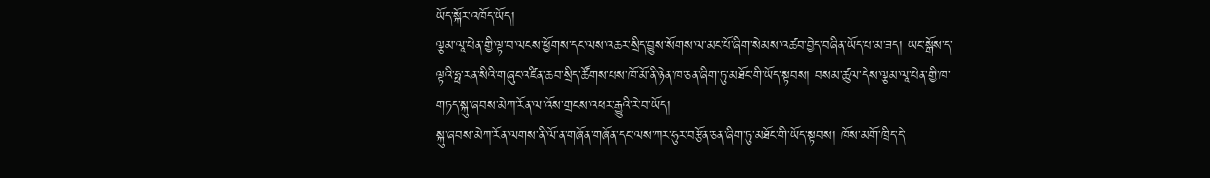ཡོད་སྐོར་འཁོད་ཡོད།
ལྕམ་ལཱ་པེན་གྱི་ལྟ་བ་ལངས་ཕྱོགས་དང་ལས་འཆར་སྲིད་བྱུས་སོགས་ལ་མང་པོ་ཞིག་སེམས་འཚབ་བྱེད་བཞིན་ཡོད་པ་མ་ཟད། ཡང་སྒོས་ད་ལྟའི་ཧྥ་རན་སིའི་གཞུང་འཛིན་ཆབ་སྲིད་ཚོགས་པས་ཁོ་མོ་ནི་ཉེན་ཁ་ཅན་ཞིག་ཏུ་མཐོང་གི་ཡོད་སྟབས། བསམ་ཚུལ་དེས་ལྕམ་ལཱ་པེན་གྱི་ཁ་གཏད་སྐུ་ཞབས་མེཀ་རོན་ལ་འོས་གྲངས་འཕར་རྒྱུའི་རེ་བ་ཡོད།
སྐུ་ཞབས་མེཀ་རོན་ལགས་ནི་ལོ་ན་གཞོན་གཞོན་དང་ལས་ཀར་ཧུར་བརྩོན་ཅན་ཞིག་ཏུ་མཐོང་གི་ཡོད་སྟབས། ཁོས་མགོ་ཁྲིད་དེ་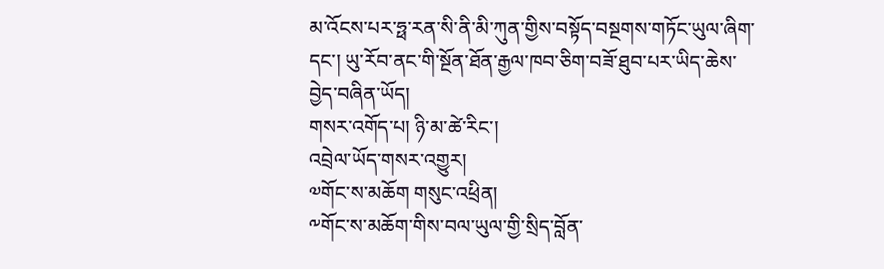མ་འོངས་པར་ཧྥ་རན་སི་ནི་མི་ཀུན་གྱིས་བསྟོད་བསྔགས་གཏོང་ཡུལ་ཞིག་དང་། ཡུ་རོབ་ནང་གི་སྔོན་ཐོན་རྒྱལ་ཁབ་ཅིག་བཟོ་ཐུབ་པར་ཡིད་ཆེས་བྱེད་བཞིན་ཡོད།
གསར་འགོད་པ། ཉི་མ་ཚེ་རིང་།
འབྲེལ་ཡོད་གསར་འགྱུར།
༧གོང་ས་མཆོག གསུང་འཕྲིན།
༸གོང་ས་མཆོག་གིས་བལ་ཡུལ་གྱི་སྲིད་བློན་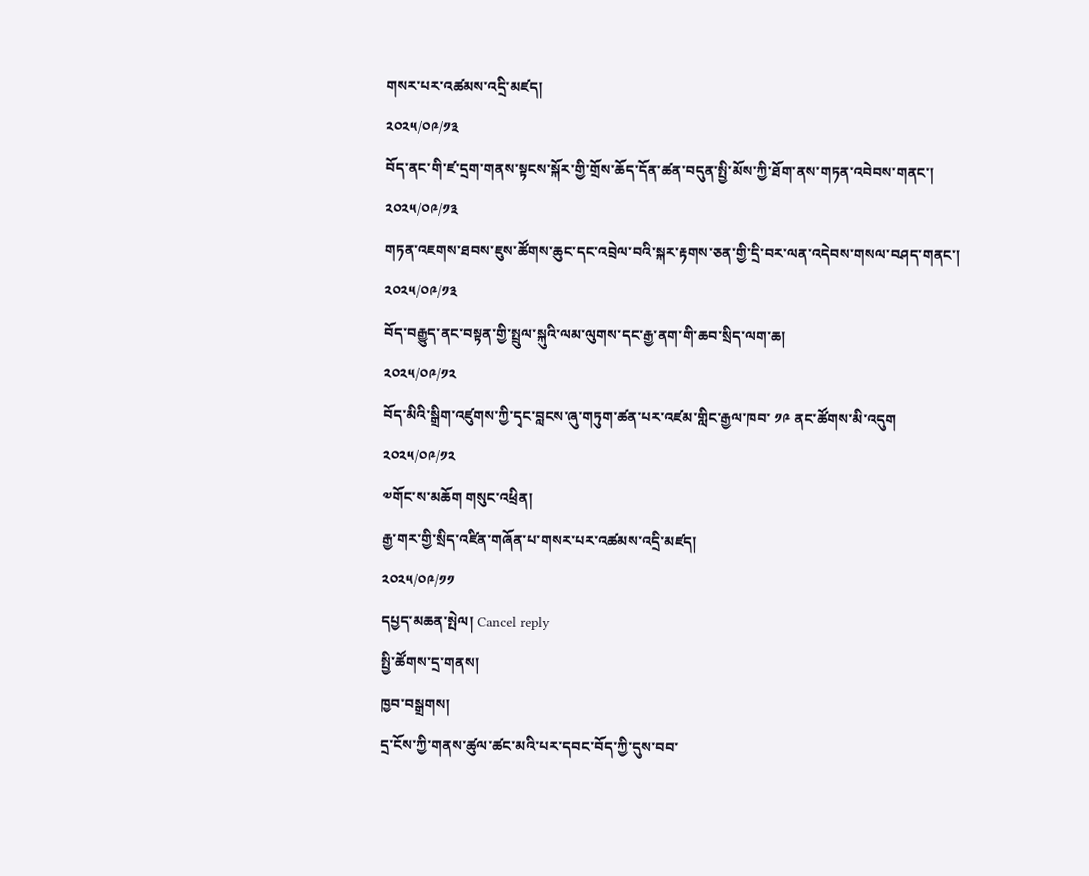གསར་པར་འཚམས་འདྲི་མཛད།
༢༠༢༥/༠༩/༡༣
བོད་ནང་གི་ཛ་དྲག་གནས་སྟངས་སྐོར་གྱི་གྲོས་ཆོད་དོན་ཚན་བདུན་སྤྱི་མོས་ཀྱི་ཐོག་ནས་གཏན་འབེབས་གནང་།
༢༠༢༥/༠༩/༡༣
གཏན་འཇགས་ཐབས་ཇུས་ཚོགས་ཆུང་དང་འབྲེལ་བའི་སྐར་རྟགས་ཅན་གྱི་དྲི་བར་ལན་འདེབས་གསལ་བཤད་གནང་།
༢༠༢༥/༠༩/༡༣
བོད་བརྒྱུད་ནང་བསྟན་གྱི་སྤྲུལ་སྐུའི་ལམ་ལུགས་དང་རྒྱ་ནག་གི་ཆབ་སྲིད་ལག་ཆ།
༢༠༢༥/༠༩/༡༢
བོད་མིའི་སྒྲིག་འཛུགས་ཀྱི་དྭང་བླངས་ཞུ་གཏུག་ཚན་པར་འཛམ་གླིང་རྒྱལ་ཁབ་ ༡༩ ནང་ཚོགས་མི་འདུག
༢༠༢༥/༠༩/༡༢
༧གོང་ས་མཆོག གསུང་འཕྲིན།
རྒྱ་གར་གྱི་སྲིད་འཛིན་གཞོན་པ་གསར་པར་འཚམས་འདྲི་མཛད།
༢༠༢༥/༠༩/༡༡
དཔྱད་མཆན་སྤེལ། Cancel reply
སྤྱི་ཚོགས་དྲ་གནས།
ཁྱབ་བསྒྲགས།
དྲ་ངོས་ཀྱི་གནས་ཚུལ་ཚང་མའི་པར་དབང་བོད་ཀྱི་དུས་བབ་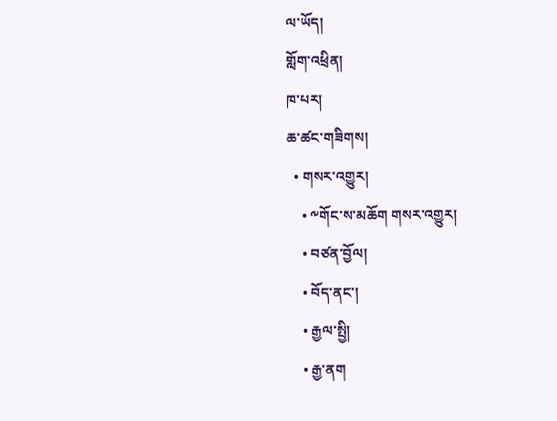ལ་ཡོད།
གློག་འཕྲིན།
ཁ་པར།
ཆ་ཚང་གཟིགས།
  • གསར་འགྱུར།
    • ༸གོང་ས་མཆོག གསར་འགྱུར།
    • བཙན་བྱོལ།
    • བོད་ནང་།
    • རྒྱལ་སྤྱི།
    • རྒྱ་ནག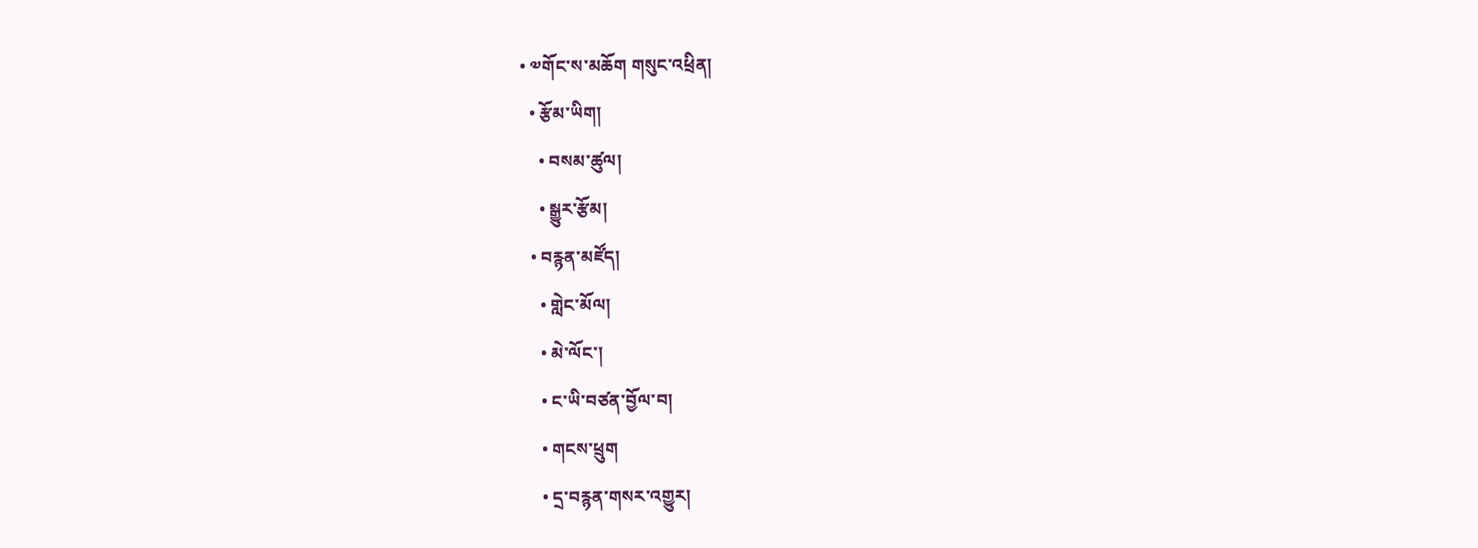• ༧གོང་ས་མཆོག གསུང་འཕྲིན།
  • རྩོམ་ཡིག།
    • བསམ་ཚུལ།
    • སྒྱུར་རྩོམ།
  • བརྙན་མཛོད།
    • གླེང་མོལ།
    • མེ་ལོང་།
    • ང་ཡི་བཙན་བྱོལ་བ།
    • གངས་ཕྲུག
    • དྲ་བརྙན་གསར་འགྱུར།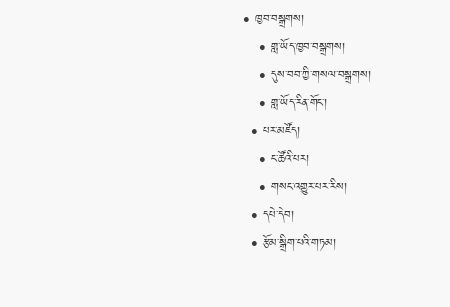• ཁྱབ་བསྒྲགས།
    • གླ་ཡོད་ཁྱབ་བསྒྲགས།
    • དུས་བབ་ཀྱི་གསལ་བསྒྲགས།
    • གླ་ཡོད་རིན་གོང་།
  • པར་མཛོད།
    • ང་ཚོའི་པར།
    • གསང་འགྱུར་པར་རིས།
  • དཔེ་དེབ།
  • རྩོམ་སྒྲིག་པའི་གཏམ།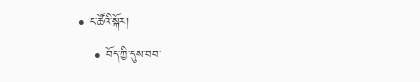• ང་ཚོའི་སྐོར།
    • བོད་ཀྱི་དུས་བབ་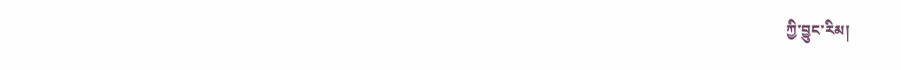ཀྱི་བྱུང་རིམ།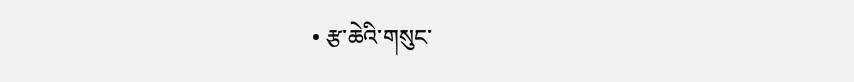• རྩ་ཆེའི་གསུང་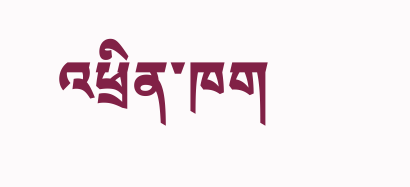འཕྲིན་ཁག